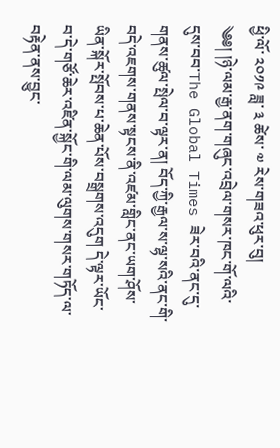ཕྱི་ལོ་ ༢༠༡༩ ཟླ་ ༣ ཚེས་ ༧ རེས་གཟའ་ཕུར་བུ།
༄༅། །ཉེ་ལམ་རྒྱ་ནག་གཞུང་འབྲེལ་གསར་ཁང་གོ་ལའི་དུས་བབ་The Global Times ཟེར་བའི་ནང་དུ་གནས་ཚུལ་སྤེལ་བ་ལྟར་ན། བོད་ཀྱི་རྒྱལ་ས་ལྷ་སའི་ནང་གི་བདེ་འཇགས་གནས་སྟངས་ནི་འཛམ་གླིང་ནང་ཡག་ཤོས་ཡིན་སྐོར་སྤོབས་པ་ཆེན་པོས་བསྒྲགས་འདུག དེ་ལྟར་ཡོང་བ་དེ་གཙོ་ཆེར་འཛིན་སྐྱོང་གི་ལམ་ལུགས་གསར་གཏོད་ལ་བརྟེན་ནས་བྱུང་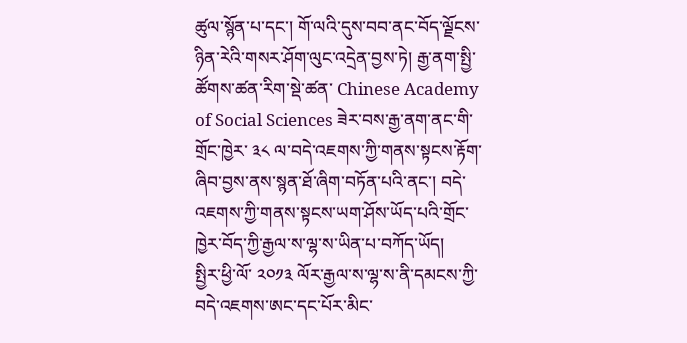ཚུལ་སྙོན་པ་དང་། གོ་ལའི་དུས་བབ་ནང་བོད་ལྗོངས་ཉིན་རེའི་གསར་ཤོག་ལུང་འདྲེན་བྱས་ཏེ། རྒྱ་ནག་སྤྱི་ཚོགས་ཚན་རིག་སྡེ་ཚན་ Chinese Academy of Social Sciences ཟེར་བས་རྒྱ་ནག་ནང་གི་གྲོང་ཁྱེར་ ༣༨ ལ་བདེ་འཇགས་ཀྱི་གནས་སྟངས་རྟོག་ཞིབ་བྱས་ནས་སྙན་ཐོ་ཞིག་བཏོན་པའི་ནང་། བདེ་འཇགས་ཀྱི་གནས་སྟངས་ཡག་ཤོས་ཡོད་པའི་གྲོང་ཁྱེར་བོད་ཀྱི་རྒྱལ་ས་ལྷ་ས་ཡིན་པ་བཀོད་ཡོད།
སྤྱིར་ཕྱི་ལོ་ ༢༠༡༣ ལོར་རྒྱལ་ས་ལྷ་ས་ནི་དམངས་ཀྱི་བདེ་འཇགས་ཨང་དང་པོར་མིང་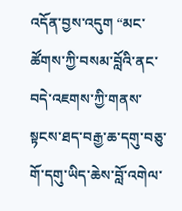འདོན་བྱས་འདུག “མང་ཚོགས་ཀྱི་བསམ་བློའི་ནང་བདེ་འཇགས་ཀྱི་གནས་སྟངས་ཐད་བརྒྱ་ཆ་དགུ་བཅུ་གོ་དགུ་ཡིད་ཆེས་བློ་འགེལ་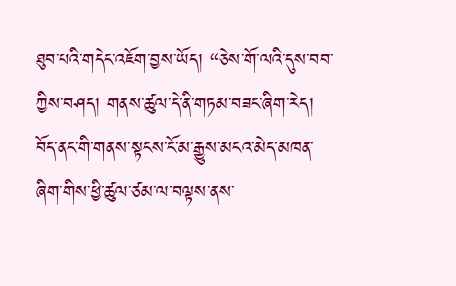ཐུབ་པའི་གདེང་འཇོག་བྱས་ཡོད། “ཅེས་གོ་ལའི་དུས་བབ་ཀྱིས་བཤད། གནས་ཚུལ་དེ་ནི་གཏམ་བཟང་ཞིག་རེད། བོད་ནང་གི་གནས་སྟངས་ངོ་མ་རྒྱུས་མངའ་མེད་མཁན་ཞིག་གིས་ཕྱི་ཚུལ་ཙམ་ལ་བལྟས་ནས་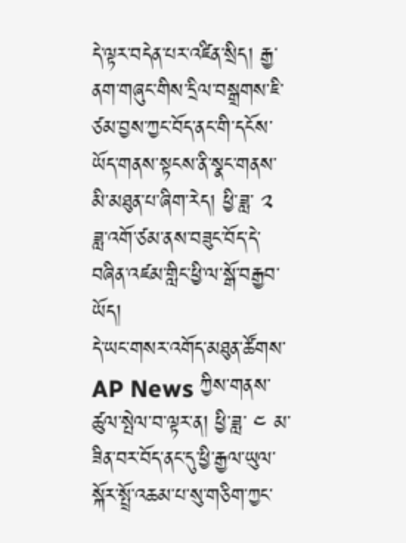དེ་ལྟར་བདེན་པར་འཛིན་སྲིད། རྒྱ་ནག་གཞུང་གིས་དྲིལ་བསྒྲགས་ཇི་ཙམ་བྱས་ཀྱང་བོད་ནང་གི་དངོས་ཡོད་གནས་སྟངས་ནི་སྣང་གནས་མི་མཐུན་པ་ཞིག་རེད། ཕྱི་ཟླ་ ༢ ཟླ་འགོ་ཙམ་ནས་བཟུང་བོད་དེ་བཞིན་འཛམ་གླིང་ཕྱི་ལ་སྒོ་བརྒྱབ་ཡོད།
དེ་ཡང་གསར་འགོད་མཐུན་ཚོགས་ AP News ཀྱིས་གནས་ཚུལ་སྤེལ་བ་ལྟར་ན། ཕྱི་ཟླ་ ༤ མ་ཟིན་བར་བོད་ནང་དུ་ཕྱི་རྒྱལ་ཡུལ་སྐོར་སྤྲོ་འཆམ་པ་སུ་གཅིག་ཀྱང་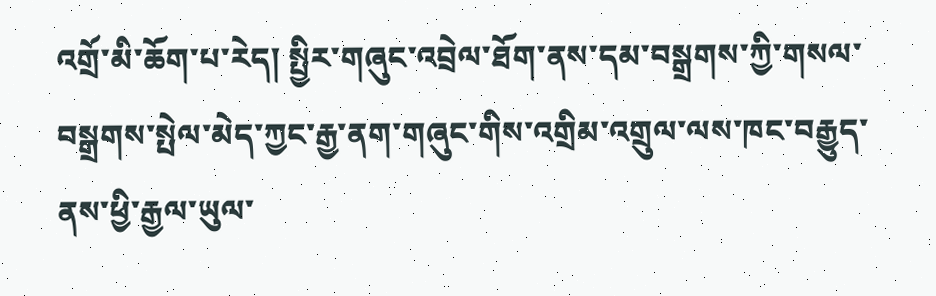འགྲོ་མི་ཆོག་པ་རེད། སྤྱིར་གཞུང་འབྲེལ་ཐོག་ནས་དམ་བསྒྲགས་ཀྱི་གསལ་བསྒྲགས་སྤེལ་མེད་ཀྱང་རྒྱ་ནག་གཞུང་གིས་འགྲིམ་འགྲུལ་ལས་ཁང་བརྒྱུད་ནས་ཕྱི་རྒྱལ་ཡུལ་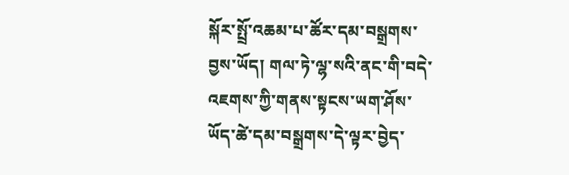སྐོར་སྤྲོ་འཆམ་པ་ཚོར་དམ་བསྒྲགས་བྱས་ཡོད། གལ་ཏེ་ལྷ་སའི་ནང་གི་བདེ་འཇགས་ཀྱི་གནས་སྟངས་ཡག་ཤོས་ཡོད་ཚེ་དམ་བསྒྲགས་དེ་ལྟར་བྱེད་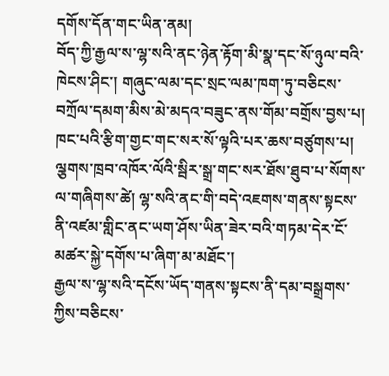དགོས་དོན་གང་ཡིན་ནམ།
བོད་ཀྱི་རྒྱལ་ས་ལྷ་སའི་ནང་ཉེན་རྟོག་མི་སྣ་དང་སོ་ཉུལ་བའི་ཁེངས་ཤིང་། གཞུང་ལམ་དང་སྲང་ལམ་ཁག་ཏུ་བཅིངས་བཀྲོལ་དམག་མིས་མེ་མདའ་བཟུང་ནས་གོམ་བགྲོས་བྱས་པ། ཁང་པའི་རྩིག་གྱང་གང་སར་སོ་ལྟའི་པར་ཆས་བཙུགས་པ། ལྕགས་ཁྲབ་འཁོར་ལོའི་སྦིར་སྒྲ་གང་སར་ཐོས་ཐུབ་པ་སོགས་ལ་གཞིགས་ཚེ། ལྷ་སའི་ནང་གི་བདེ་འཇགས་གནས་སྟངས་ནི་འཛམ་གླིང་ནང་ཡག་ཤོས་ཡིན་ཟེར་བའི་གཏམ་དེར་ངོ་མཚར་སྐྱེ་དགོས་པ་ཞིག་མ་མཐོང་།
རྒྱལ་ས་ལྷ་སའི་དངོས་ཡོད་གནས་སྟངས་ནི་དམ་བསྒྲགས་ཀྱིས་བཅིངས་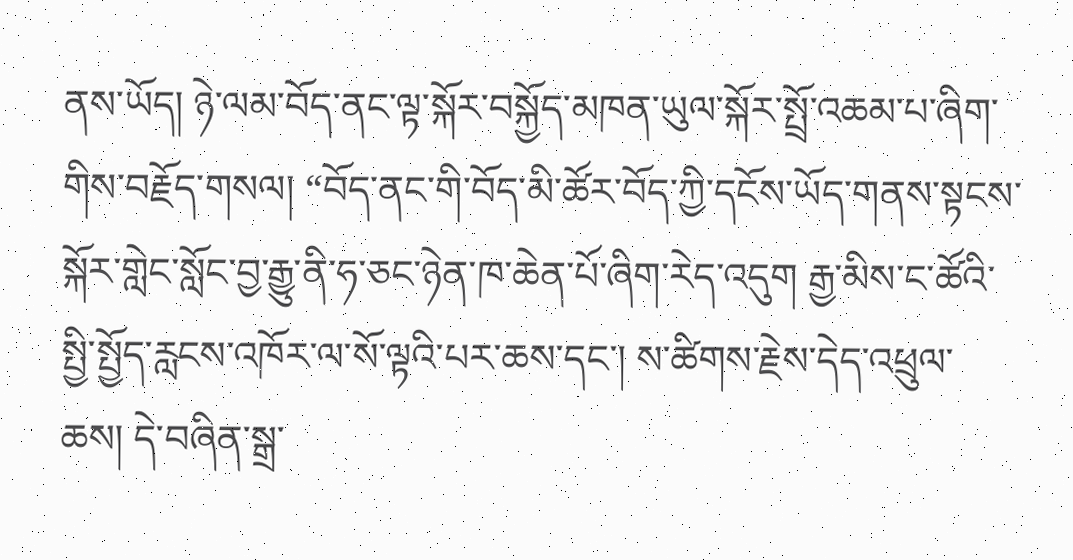ནས་ཡོད། ཉེ་ལམ་བོད་ནང་ལྟ་སྐོར་བསྐྱོད་མཁན་ཡུལ་སྐོར་སྤྲོ་འཆམ་པ་ཞིག་གིས་བརྗོད་གསལ། “བོད་ནང་གི་བོད་མི་ཚོར་བོད་ཀྱི་དངོས་ཡོད་གནས་སྟངས་སྐོར་གླེང་སློང་བྱ་རྒྱུ་ནི་ཧ་ཅང་ཉེན་ཁ་ཆེན་པོ་ཞིག་རེད་འདུག རྒྱ་མིས་ང་ཚོའི་སྤྱི་སྤྱོད་རླངས་འཁོར་ལ་སོ་ལྟའི་པར་ཆས་དང་། ས་ཚིགས་རྗེས་དེད་འཕྲུལ་ཆས། དེ་བཞིན་སྒྲ་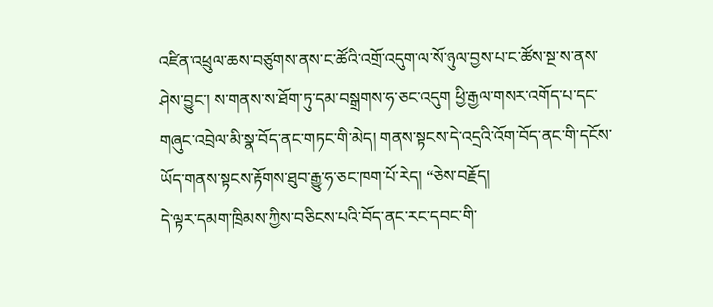འཛིན་འཕྲུལ་ཆས་བཙུགས་ནས་ང་ཚོའི་འགྲོ་འདུག་ལ་སོ་ཉུལ་བྱས་པ་ང་ཚོས་སྔ་ས་ནས་ཤེས་བྱུང་། ས་གནས་ས་ཐོག་ཏུ་དམ་བསྒྲགས་ཧ་ཅང་འདུག ཕྱི་རྒྱལ་གསར་འགོད་པ་དང་གཞུང་འབྲེལ་མི་སྣ་བོད་ནང་གཏང་གི་མེད། གནས་སྟངས་དེ་འདྲའི་འོག་བོད་ནང་གི་དངོས་ཡོད་གནས་སྟངས་རྟོགས་ཐུབ་རྒྱུ་ཧ་ཅང་ཁག་པོ་རེད། “ཅེས་བརྗོད།
དེ་ལྟར་དམག་ཁྲིམས་ཀྱིས་བཅིངས་པའི་བོད་ནང་རང་དབང་གི་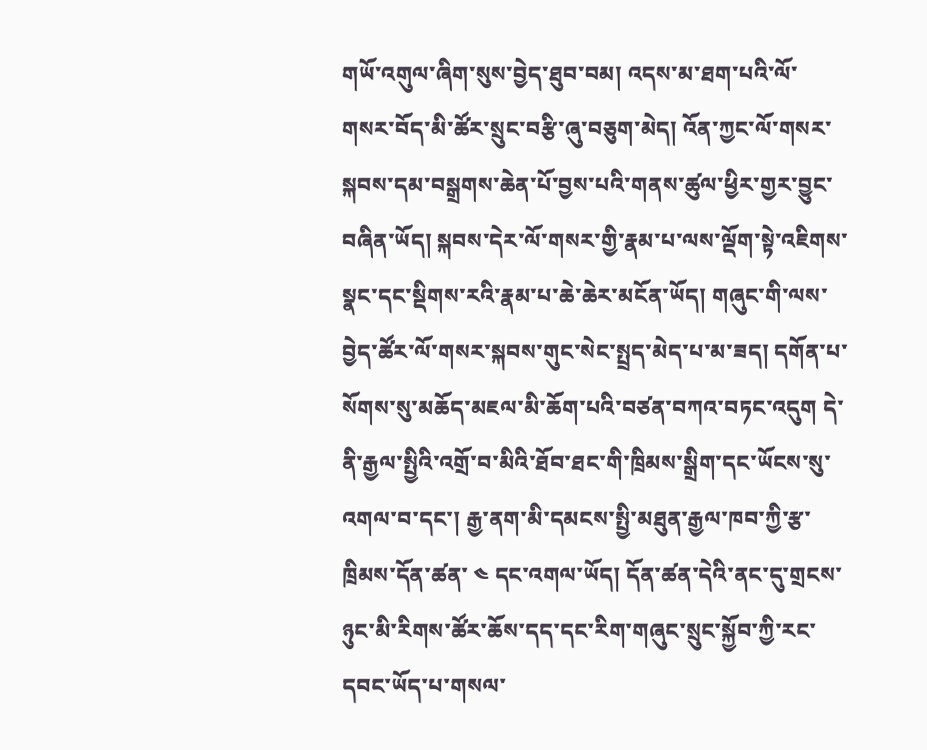གཡོ་འགུལ་ཞིག་སུས་བྱེད་ཐུབ་བམ། འདས་མ་ཐག་པའི་ལོ་གསར་བོད་མི་ཚོར་སྲུང་བརྩི་ཞུ་བཅུག་མེད། འོན་ཀྱང་ལོ་གསར་སྐབས་དམ་བསྒྲགས་ཆེན་པོ་བྱས་པའི་གནས་ཚུལ་ཕྱིར་གྱར་བྱུང་བཞིན་ཡོད། སྐབས་དེར་ལོ་གསར་གྱི་རྣམ་པ་ལས་ལྡོག་སྟེ་འཇིགས་སྣང་དང་སྡིགས་རའི་རྣམ་པ་ཆེ་ཆེར་མངོན་ཡོད། གཞུང་གི་ལས་བྱེད་ཚོར་ལོ་གསར་སྐབས་གུང་སེང་སྤྲད་མེད་པ་མ་ཟད། དགོན་པ་སོགས་སུ་མཆོད་མཇལ་མི་ཆོག་པའི་བཙན་བཀའ་བཏང་འདུག དེ་ནི་རྒྱལ་སྤྱིའི་འགྲོ་བ་མིའི་ཐོབ་ཐང་གི་ཁྲིམས་སྒྲིག་དང་ཡོངས་སུ་འགལ་བ་དང་། རྒྱ་ནག་མི་དམངས་སྤྱི་མཐུན་རྒྱལ་ཁབ་ཀྱི་རྩ་ཁྲིམས་དོན་ཚན་ ༤ དང་འགལ་ཡོད། དོན་ཚན་དེའི་ནང་དུ་གྲངས་ཉུང་མི་རིགས་ཚོར་ཆོས་དད་དང་རིག་གཞུང་སྲུང་སྐྱོབ་ཀྱི་རང་དབང་ཡོད་པ་གསལ་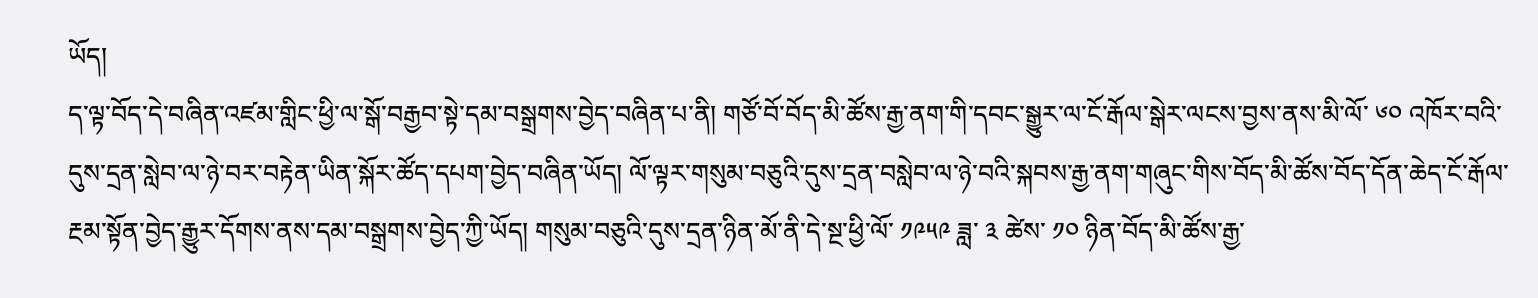ཡོད།
ད་ལྟ་བོད་དེ་བཞིན་འཛམ་གླིང་ཕྱི་ལ་སྒོ་བརྒྱབ་སྟེ་དམ་བསྒྲགས་བྱེད་བཞིན་པ་ནི། གཙོ་བོ་བོད་མི་ཚོས་རྒྱ་ནག་གི་དབང་སྒྱུར་ལ་ངོ་རྒོལ་སྒེར་ལངས་བྱས་ནས་མི་ལོ་ ༦༠ འཁོར་བའི་དུས་དྲན་སླེབ་ལ་ཉེ་བར་བརྟེན་ཡིན་སྐོར་ཚོད་དཔག་བྱེད་བཞིན་ཡོད། ལོ་ལྟར་གསུམ་བཅུའི་དུས་དྲན་བསླེབ་ལ་ཉེ་བའི་སྐབས་རྒྱ་ནག་གཞུང་གིས་བོད་མི་ཚོས་བོད་དོན་ཆེད་ངོ་རྒོལ་རྔམ་སྟོན་བྱེད་རྒྱུར་དོགས་ནས་དམ་བསྒྲགས་བྱེད་ཀྱི་ཡོད། གསུམ་བཅུའི་དུས་དྲན་ཉིན་མོ་ནི་དེ་སྔ་ཕྱི་ལོ་ ༡༩༥༩ ཟླ་ ༣ ཚེས་ ༡༠ ཉིན་བོད་མི་ཚོས་རྒྱ་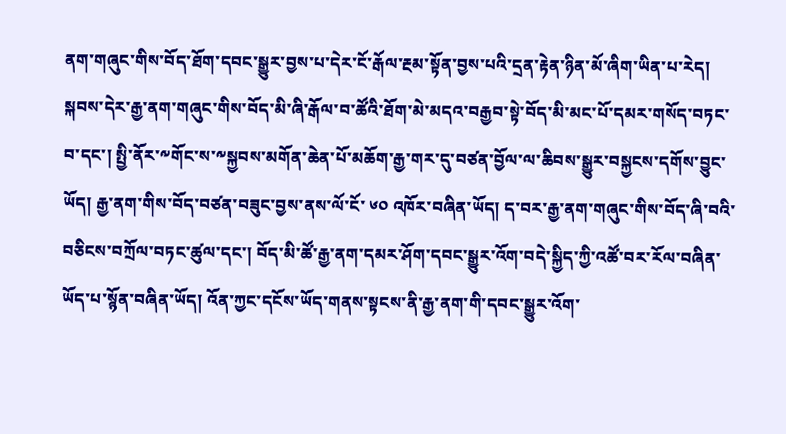ནག་གཞུང་གིས་བོད་ཐོག་དབང་སྒྱུར་བྱས་པ་དེར་ངོ་རྒོལ་རྔམ་སྟོན་བྱས་པའི་དྲན་རྟེན་ཉིན་མོ་ཞིག་ཡིན་པ་རེད།
སྐབས་དེར་རྒྱ་ནག་གཞུང་གིས་བོད་མི་ཞི་རྒོལ་བ་ཚོའི་ཐོག་མེ་མདའ་བརྒྱབ་སྟེ་བོད་མི་མང་པོ་དམར་གསོད་བཏང་བ་དང་། སྤྱི་ནོར་༸གོང་ས་༸སྐྱབས་མགོན་ཆེན་པོ་མཆོག་རྒྱ་གར་དུ་བཙན་བྱོལ་ལ་ཆིབས་སྒྱུར་བསྐྱངས་དགོས་བྱུང་ཡོད། རྒྱ་ནག་གིས་བོད་བཙན་བཟུང་བྱས་ནས་ལོ་ངོ་ ༦༠ འཁོར་བཞིན་ཡོད། ད་བར་རྒྱ་ནག་གཞུང་གིས་བོད་ཞི་བའི་བཅིངས་བཀྲོལ་བཏང་ཚུལ་དང་། བོད་མི་ཚོ་རྒྱ་ནག་དམར་ཤོག་དབང་སྒྱུར་འོག་བདེ་སྐྱིད་ཀྱི་འཚོ་བར་རོལ་བཞིན་ཡོད་པ་སྙོན་བཞིན་ཡོད། འོན་ཀྱང་དངོས་ཡོད་གནས་སྟངས་ནི་རྒྱ་ནག་གི་དབང་སྒྱུར་འོག་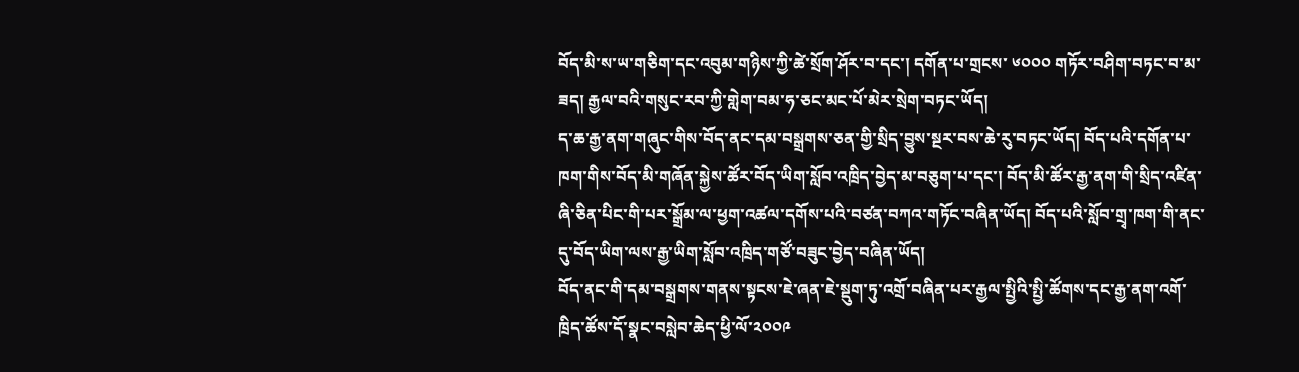བོད་མི་ས་ཡ་གཅིག་དང་འབུམ་གཉིས་ཀྱི་ཚེ་སྲོག་ཤོར་བ་དང་། དགོན་པ་གྲངས་ ༦༠༠༠ གཏོར་བཤིག་བཏང་བ་མ་ཟད། རྒྱལ་བའི་གསུང་རབ་ཀྱི་གླེག་བམ་ཧ་ཅང་མང་པོ་མེར་སྲེག་བཏང་ཡོད།
ད་ཆ་རྒྱ་ནག་གཞུང་གིས་བོད་ནང་དམ་བསྒྲགས་ཅན་གྱི་སྲིད་བྱུས་སྔར་བས་ཆེ་རུ་བཏང་ཡོད། བོད་པའི་དགོན་པ་ཁག་གིས་བོད་མི་གཞོན་སྐྱེས་ཚོར་བོད་ཡིག་སློབ་འཁྲིད་བྱེད་མ་བཅུག་པ་དང་། བོད་མི་ཚོར་རྒྱ་ནག་གི་སྲིད་འཛིན་ཞི་ཅིན་པིང་གི་པར་སྒྲོམ་ལ་ཕྱག་འཚལ་དགོས་པའི་བཙན་བཀའ་གཏོང་བཞིན་ཡོད། བོད་པའི་སློབ་གྲྭ་ཁག་གི་ནང་དུ་བོད་ཡིག་ལས་རྒྱ་ཡིག་སློབ་འཁྲིད་གཙོ་བཟུང་བྱེད་བཞིན་ཡོད།
བོད་ནང་གི་དམ་བསྒྲགས་གནས་སྟངས་ཇེ་ཞན་ཇེ་སྡུག་ཏུ་འགྲོ་བཞིན་པར་རྒྱལ་སྤྱིའི་སྤྱི་ཚོགས་དང་རྒྱ་ནག་འགོ་ཁྲིད་ཚོས་དོ་སྣང་བསླེབ་ཆེད་ཕྱི་ལོ་༢༠༠༩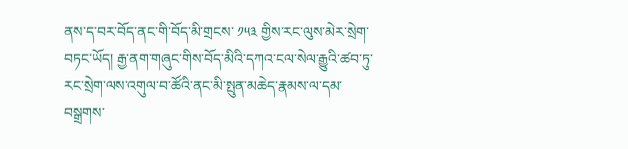ནས་ད་བར་བོད་ནང་གི་བོད་མི་གྲངས་ ༡༥༣ གྱིས་རང་ལུས་མེར་སྲེག་བཏང་ཡོད། རྒྱ་ནག་གཞུང་གིས་བོད་མིའི་དཀའ་ངལ་སེལ་རྒྱུའི་ཚབ་ཏུ་རང་སྲེག་ལས་འགུལ་བ་ཚོའི་ནང་མི་སྤུན་མཆེད་རྣམས་ལ་དམ་བསྒྲགས་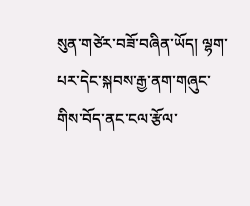སུན་གཙེར་བཟོ་བཞིན་ཡོད། ལྷག་པར་དེང་སྐབས་རྒྱ་ནག་གཞུང་གིས་བོད་ནང་ངལ་རྩོལ་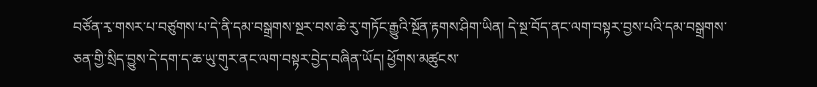བཙོན་རྭ་གསར་པ་བཙུགས་པ་དེ་ནི་དམ་བསྒྲགས་སྔར་བས་ཆེ་རུ་གཏོང་རྒྱུའི་སྔོན་རྟགས་ཤིག་ཡིན། དེ་སྔ་བོད་ནང་ལག་བསྟར་བྱས་པའི་དམ་བསྒྲགས་ཅན་གྱི་སྲིད་བྱུས་དེ་དག་ད་ཆ་ཡུ་གུར་ནང་ལག་བསྟར་བྱེད་བཞིན་ཡོད། ཕྱོགས་མཚུངས་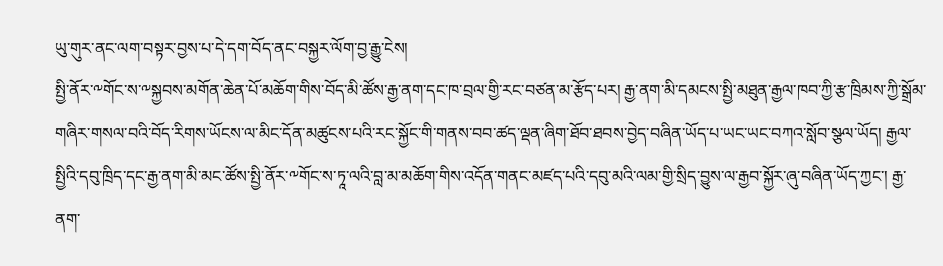ཡུ་གུར་ནང་ལག་བསྟར་བྱས་པ་དེ་དག་བོད་ནང་བསྐྱར་ལོག་བྱ་རྒྱུ་ངེས།
སྤྱི་ནོར་༸གོང་ས་༸སྐྱབས་མགོན་ཆེན་པོ་མཆོག་གིས་བོད་མི་ཚོས་རྒྱ་ནག་དང་ཁ་བྲལ་གྱི་རང་བཙན་མ་རྩོད་པར། རྒྱ་ནག་མི་དམངས་སྤྱི་མཐུན་རྒྱལ་ཁབ་ཀྱི་རྩ་ཁྲིམས་ཀྱི་སྒྲོམ་གཞིར་གསལ་བའི་བོད་རིགས་ཡོངས་ལ་མིང་དོན་མཚུངས་པའི་རང་སྐྱོང་གི་གནས་བབ་ཚད་ལྡན་ཞིག་ཐོབ་ཐབས་བྱེད་བཞིན་ཡོད་པ་ཡང་ཡང་བཀའ་སློབ་སྩལ་ཡོད། རྒྱལ་སྤྱིའི་དབུ་ཁྲིད་དང་རྒྱ་ནག་མི་མང་ཚོས་སྤྱི་ནོར་༸གོང་ས་ཏཱ་ལའི་བླ་མ་མཆོག་གིས་འདོན་གནང་མཛད་པའི་དབུ་མའི་ལམ་གྱི་སྲིད་བྱུས་ལ་རྒྱབ་སྐྱོར་ཞུ་བཞིན་ཡོད་ཀྱང་། རྒྱ་ནག་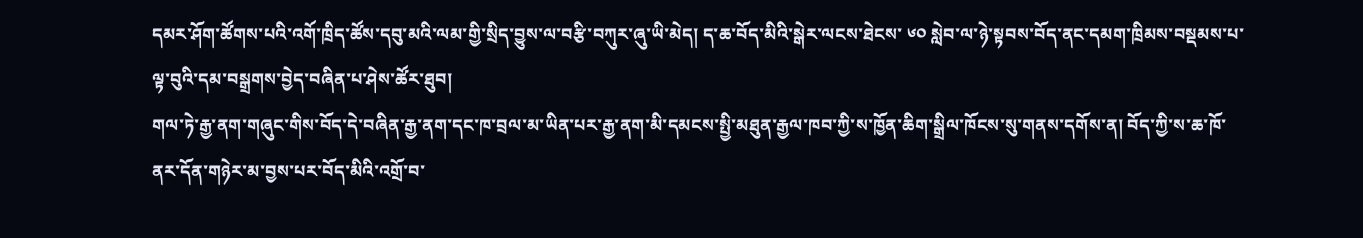དམར་ཤོག་ཚོགས་པའི་འགོ་ཁྲིད་ཚོས་དབུ་མའི་ལམ་གྱི་སྲིད་བྱུས་ལ་བརྩི་བཀུར་ཞུ་ཡི་མེད། ད་ཆ་བོད་མིའི་སྒེར་ལངས་ཐེངས་ ༦༠ སླེབ་ལ་ཉེ་སྟབས་བོད་ནང་དམག་ཁྲིམས་བསྡམས་པ་ལྟ་བུའི་དམ་བསྒྲགས་བྱེད་བཞིན་པ་ཤེས་ཚོར་ཐུབ།
གལ་ཏེ་རྒྱ་ནག་གཞུང་གིས་བོད་དེ་བཞིན་རྒྱ་ནག་དང་ཁ་བྲལ་མ་ཡིན་པར་རྒྱ་ནག་མི་དམངས་སྤྱི་མཐུན་རྒྱལ་ཁབ་ཀྱི་ས་ཁྱོན་ཆིག་སྒྲིལ་ཁོངས་སུ་གནས་དགོས་ན། བོད་ཀྱི་ས་ཆ་ཁོ་ནར་དོན་གཉེར་མ་བྱས་པར་བོད་མིའི་འགྲོ་བ་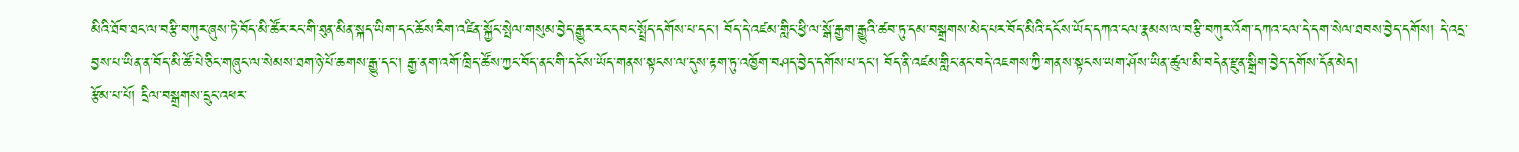མིའི་ཐོབ་ཐང་ལ་བརྩི་བཀུར་ཞུས་ཏེ་བོད་མི་ཚོར་རང་གི་ཐུན་མིན་སྐད་ཡིག་དང་ཆོས་རིག་འཛིན་སྐྱོང་སྤེལ་གསུམ་བྱེད་རྒྱུར་རང་དབང་སྤྲོད་དགོས་པ་དང་། བོད་དེ་འཛམ་གླིང་ཕྱི་ལ་སྒོ་རྒྱག་རྒྱུའི་ཚབ་ཏུ་དམ་བསྒྲགས་མེད་པར་བོད་མིའི་དངོས་ཡོད་དཀའ་ངལ་རྣམས་ལ་བརྩི་བཀུར་འོག་དཀའ་ངལ་དེ་དག་སེལ་ཐབས་བྱེད་དགོས། དེ་འདྲ་བྱས་པ་ཡིན་ན་བོད་མི་ཚོ་པེ་ཅིང་གཞུང་ལ་སེམས་ཐག་ཉེ་པོ་ཆགས་རྒྱུ་དང་། རྒྱ་ནག་འགོ་ཁྲིད་ཚོས་ཀྱང་བོད་ནང་གི་དངོས་ཡོད་གནས་སྟངས་ལ་དུས་རྟག་ཏུ་འཁྱོག་བཤད་བྱེད་དགོས་པ་དང་། བོད་ནི་འཛམ་གླིང་ནང་བདེ་འཇགས་ཀྱི་གནས་སྟངས་ཡག་ཤོས་ཡིན་ཚུལ་མི་བདེན་རྫུན་སྒྲིག་བྱེད་དགོས་དོན་མེད།
རྩོམ་པ་པོ། དྲིལ་བསྒྲགས་དྲུང་འཕར་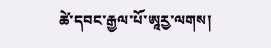ཚེ་དབང་རྒྱལ་པོ་ཨཱརྱ་ལགས།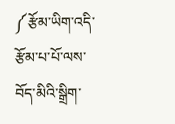༼རྩོམ་ཡིག་འདི་རྩོམ་པ་པོ་ལས་བོད་མིའི་སྒྲིག་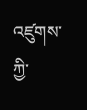འཛུགས་ཀྱི་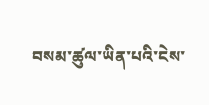བསམ་ཚུལ་ཡིན་པའི་ངེས་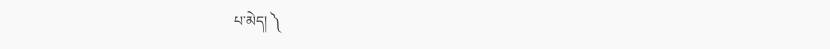པ་མེད། ༽